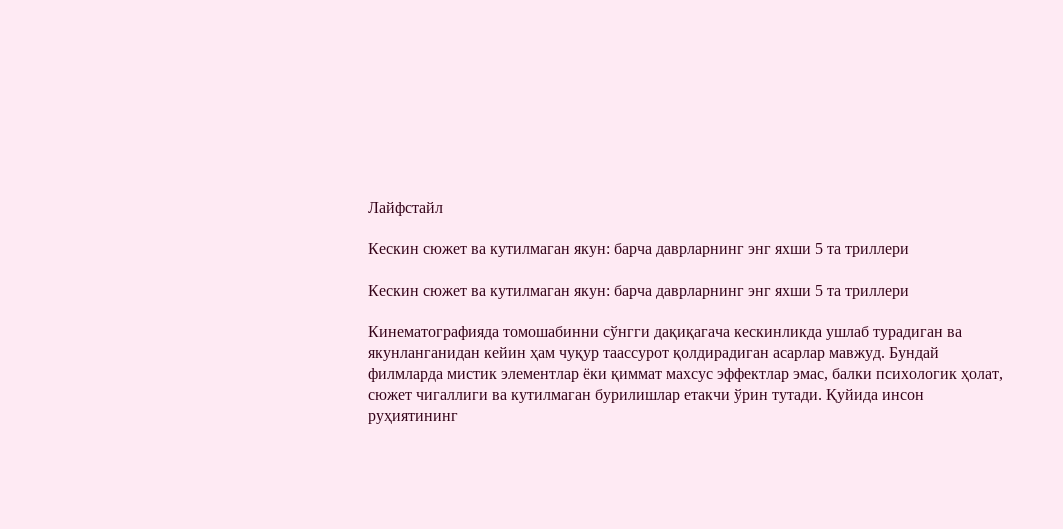Лайфстайл

Кескин сюжет ва кутилмаган якун: барча даврларнинг энг яхши 5 та триллери

Кескин сюжет ва кутилмаган якун: барча даврларнинг энг яхши 5 та триллери

Кинематографияда томошабинни сўнгги дақиқагача кескинликда ушлаб турадиган ва якунланганидан кейин ҳам чуқур таассурот қолдирадиган асарлар мавжуд. Бундай филмларда мистик элементлар ёки қиммат махсус эффектлар эмас, балки психологик ҳолат, сюжет чигаллиги ва кутилмаган бурилишлар етакчи ўрин тутади. Қуйида инсон руҳиятининг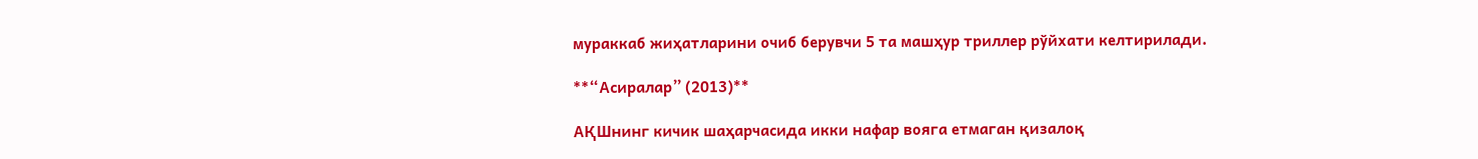мураккаб жиҳатларини очиб берувчи 5 та машҳур триллер рўйхати келтирилади.

**“Асиралар” (2013)**

АҚШнинг кичик шаҳарчасида икки нафар вояга етмаган қизалоқ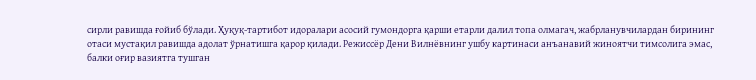сирли равишда ғойиб бўлади. Ҳуқуқ-тартибот идоралари асосий гумондорга қарши етарли далил топа олмагач, жабрланувчилардан бирининг отаси мустақил равишда адолат ўрнатишга қарор қилади. Режиссёр Дени Вилнёвнинг ушбу картинаси анъанавий жиноятчи тимсолига эмас, балки оғир вазиятга тушган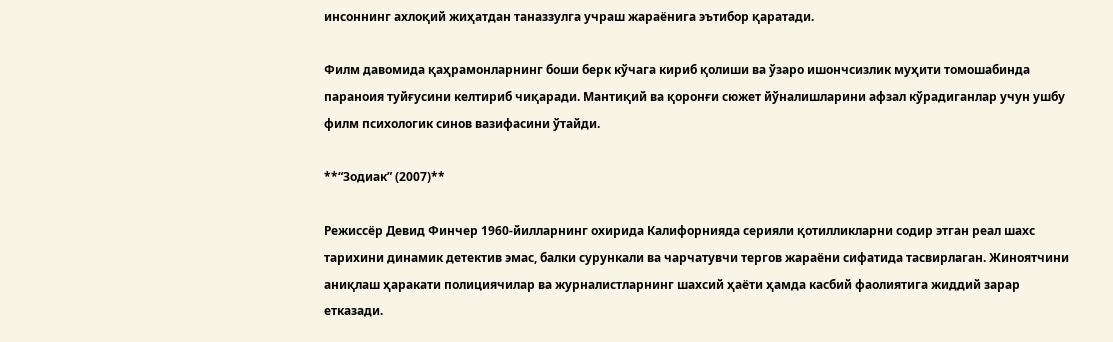инсоннинг ахлоқий жиҳатдан таназзулга учраш жараёнига эътибор қаратади.

Филм давомида қаҳрамонларнинг боши берк кўчага кириб қолиши ва ўзаро ишончсизлик муҳити томошабинда параноия туйғусини келтириб чиқаради. Мантиқий ва қоронғи сюжет йўналишларини афзал кўрадиганлар учун ушбу филм психологик синов вазифасини ўтайди.

**“Зодиак” (2007)**

Режиссёр Девид Финчер 1960-йилларнинг охирида Калифорнияда серияли қотилликларни содир этган реал шахс тарихини динамик детектив эмас, балки сурункали ва чарчатувчи тергов жараёни сифатида тасвирлаган. Жиноятчини аниқлаш ҳаракати полициячилар ва журналистларнинг шахсий ҳаёти ҳамда касбий фаолиятига жиддий зарар етказади.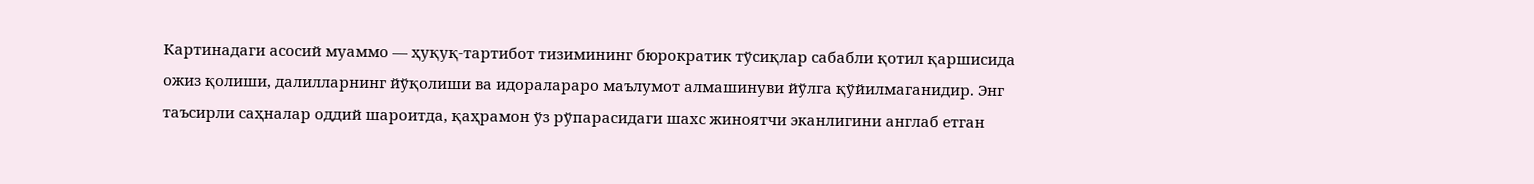Картинадаги асосий муаммо — ҳуқуқ-тартибот тизимининг бюрократик тўсиқлар сабабли қотил қаршисида ожиз қолиши, далилларнинг йўқолиши ва идоралараро маълумот алмашинуви йўлга қўйилмаганидир. Энг таъсирли саҳналар оддий шароитда, қаҳрамон ўз рўпарасидаги шахс жиноятчи эканлигини англаб етган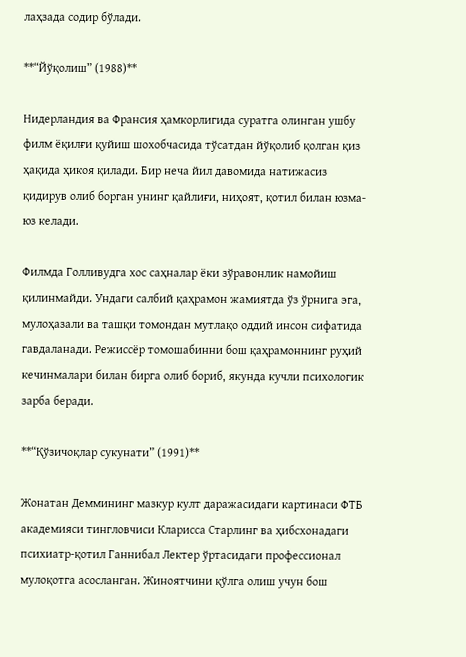лаҳзада содир бўлади.

**“Йўқолиш” (1988)**

Нидерландия ва Франсия ҳамкорлигида суратга олинган ушбу филм ёқилғи қуйиш шохобчасида тўсатдан йўқолиб қолган қиз ҳақида ҳикоя қилади. Бир неча йил давомида натижасиз қидирув олиб борган унинг қайлиғи, ниҳоят, қотил билан юзма-юз келади.

Филмда Голливудга хос саҳналар ёки зўравонлик намойиш қилинмайди. Ундаги салбий қаҳрамон жамиятда ўз ўрнига эга, мулоҳазали ва ташқи томондан мутлақо оддий инсон сифатида гавдаланади. Режиссёр томошабинни бош қаҳрамоннинг руҳий кечинмалари билан бирга олиб бориб, якунда кучли психологик зарба беради.

**“Қўзичоқлар сукунати” (1991)**

Жонатан Деммининг мазкур култ даражасидаги картинаси ФТБ академияси тингловчиси Кларисса Старлинг ва ҳибсхонадаги психиатр-қотил Ганнибал Лектер ўртасидаги профессионал мулоқотга асосланган. Жиноятчини қўлга олиш учун бош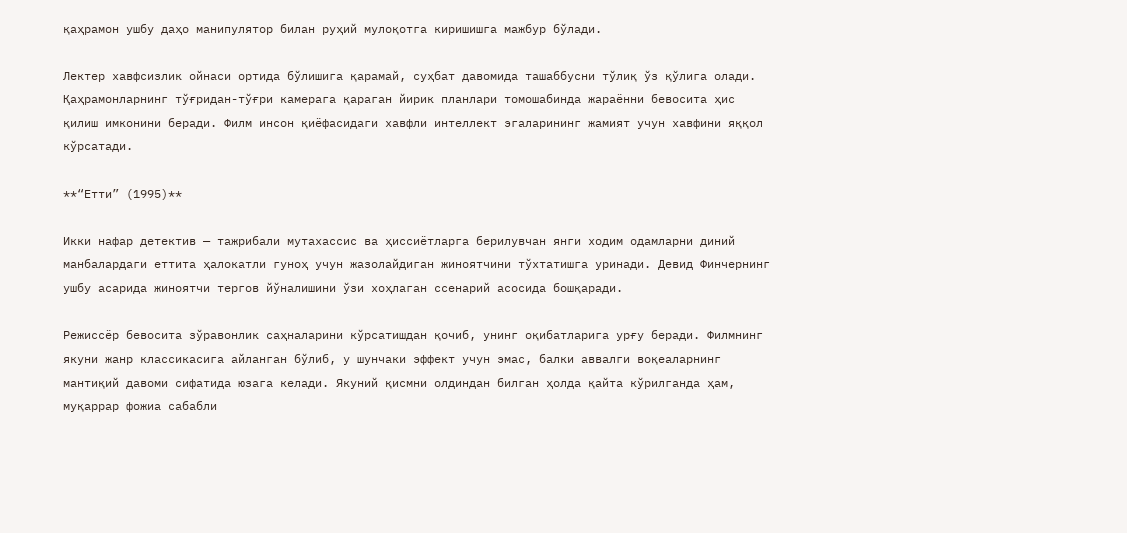қаҳрамон ушбу даҳо манипулятор билан руҳий мулоқотга киришишга мажбур бўлади.

Лектер хавфсизлик ойнаси ортида бўлишига қарамай, суҳбат давомида ташаббусни тўлиқ ўз қўлига олади. Қаҳрамонларнинг тўғридан-тўғри камерага қараган йирик планлари томошабинда жараённи бевосита ҳис қилиш имконини беради. Филм инсон қиёфасидаги хавфли интеллект эгаларининг жамият учун хавфини яққол кўрсатади.

**“Етти” (1995)**

Икки нафар детектив — тажрибали мутахассис ва ҳиссиётларга берилувчан янги ходим одамларни диний манбалардаги еттита ҳалокатли гуноҳ учун жазолайдиган жиноятчини тўхтатишга уринади. Девид Финчернинг ушбу асарида жиноятчи тергов йўналишини ўзи хоҳлаган ссенарий асосида бошқаради.

Режиссёр бевосита зўравонлик саҳналарини кўрсатишдан қочиб, унинг оқибатларига урғу беради. Филмнинг якуни жанр классикасига айланган бўлиб, у шунчаки эффект учун эмас, балки аввалги воқеаларнинг мантиқий давоми сифатида юзага келади. Якуний қисмни олдиндан билган ҳолда қайта кўрилганда ҳам, муқаррар фожиа сабабли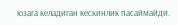юзага келадиган кескинлик пасаймайди.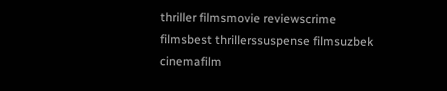thriller filmsmovie reviewscrime filmsbest thrillerssuspense filmsuzbek cinemafilm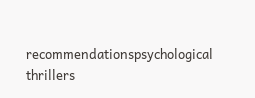recommendationspsychological thrillers